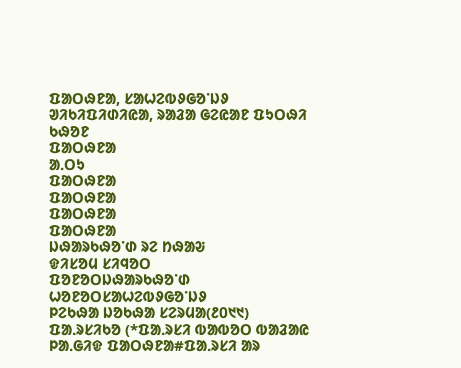ᱯᱟᱛᱷᱱᱟ, ᱥᱟᱦᱮᱵᱽᱜᱚᱸᱡᱽ
ᱣᱤᱠᱤᱯᱤᱰᱤᱭᱟ, ᱨᱟᱲᱟ ᱜᱮᱭᱟᱱ ᱯᱩᱛᱷᱤ ᱠᱷᱚᱱ
ᱯᱟᱛᱷᱱᱟ
ᱟᱹᱛᱩ
ᱯᱟᱛᱷᱱᱟ
ᱯᱟᱛᱷᱱᱟ
ᱯᱟᱛᱷᱱᱟ
ᱯᱟᱛᱷᱱᱟ
ᱡᱷᱟᱨᱠᱷᱚᱸᱰ ᱨᱮ ᱴᱷᱟᱶ
ᱫᱤᱥᱚᱢ ᱥᱤᱧᱚᱛ
ᱯᱚᱱᱚᱛᱡᱷᱟᱨᱠᱷᱚᱸᱰ
ᱦᱚᱱᱚᱛᱥᱟᱦᱮᱵᱽᱜᱚᱸᱡᱽ
ᱞᱮᱠᱷᱟ ᱡᱚᱠᱷᱟ ᱥᱮᱨᱢᱟ(᱒᱐᱑᱑)
ᱯᱟᱹᱨᱥᱤᱠᱚ (*ᱯᱟᱹᱨᱥᱤ ᱵᱟᱵᱚᱛ ᱵᱟᱲᱟᱭ ᱞᱟᱹᱜᱤᱫ ᱯᱟᱛᱷᱱᱟ#ᱯᱟᱹᱨᱥᱤ ᱟᱨ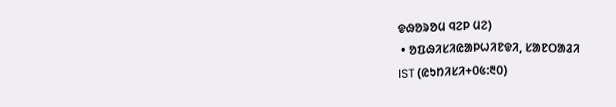ᱫᱷᱚᱨᱚᱢ ᱧᱮᱞ ᱢᱮ)
 • ᱚᱯᱷᱤᱥᱤᱭᱟᱞᱦᱤᱱᱫᱤ, ᱥᱟᱱᱛᱟᱲᱤ
IST (ᱭᱩᱴᱤᱥᱤ+᱐᱕:᱓᱐)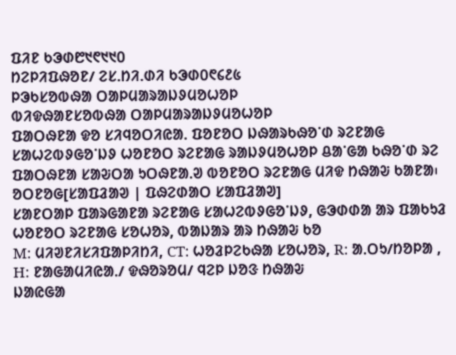ᱯᱤᱱ ᱠᱳᱰ᱘᱑᱖᱑᱑᱐
ᱴᱮᱞᱤᱯᱷᱚᱱ/ ᱮᱥ.ᱴᱤ.ᱰᱤ ᱠᱳᱰ᱐᱖᱔᱒᱕
ᱞᱳᱠᱥᱚᱵᱷᱟ ᱛᱟᱞᱢᱟᱨᱟᱡᱽᱢᱚᱦᱚᱞ
ᱵᱤᱫᱷᱟᱱᱥᱚᱵᱷᱟ ᱛᱟᱞᱢᱟᱨᱟᱡᱽᱢᱚᱦᱚᱞ
ᱯᱟᱛᱷᱱᱟ ᱫᱚ ᱥᱤᱧᱚᱛᱤᱭᱟᱹ ᱯᱚᱱᱚᱛ ᱡᱷᱟᱨᱠᱷᱚᱸᱰ ᱨᱮᱱᱟᱜ ᱥᱟᱦᱮᱵᱽᱜᱚᱸᱡᱽ ᱦᱚᱱᱚᱛ ᱨᱮᱱᱟᱜ ᱨᱟᱡᱽᱢᱚᱦᱚᱞ ᱪᱟᱸᱜᱟ ᱠᱷᱚᱸᱰ ᱨᱮ ᱯᱟᱛᱷᱱᱟ ᱥᱟᱶᱛᱟ ᱩᱛᱷᱱᱟᱹᱣ ᱵᱚᱱᱚᱛ ᱨᱮᱱᱟᱜ ᱢᱤᱫ ᱴᱷᱟᱶ ᱠᱟᱱᱟ᱾
ᱚᱛᱱᱚᱜ[ᱥᱟᱯᱲᱟᱣ | ᱯᱷᱮᱰᱟᱛ ᱥᱟᱯᱲᱟᱣ]
ᱥᱟᱱᱛᱟᱞ ᱯᱟᱨᱜᱟᱱᱟ ᱨᱮᱱᱟᱜ ᱥᱟᱦᱮᱵᱽᱜᱚᱸᱡᱽ, ᱜᱳᱰᱰᱟ ᱟᱨ ᱯᱟᱠᱩᱲ ᱦᱚᱱᱚᱛ ᱨᱮᱱᱟᱜ ᱥᱚᱦᱚᱨ, ᱵᱟᱡᱟᱨ ᱟᱨ ᱴᱷᱟᱶ ᱠᱚ
M: ᱢᱤᱣᱱᱤᱥᱤᱯᱟᱞᱤᱴᱤ, CT: ᱦᱚᱲᱞᱮᱠᱷᱟ ᱥᱚᱦᱚᱨ, R: ᱟᱹᱛᱩ/ᱴᱚᱞᱟ , H: ᱱᱟᱜᱟᱢᱤᱭᱟᱹ/ ᱫᱷᱚᱨᱚᱢ/ ᱧᱮᱞ ᱡᱚᱝ ᱴᱷᱟᱶ
ᱡᱟᱭᱜᱟ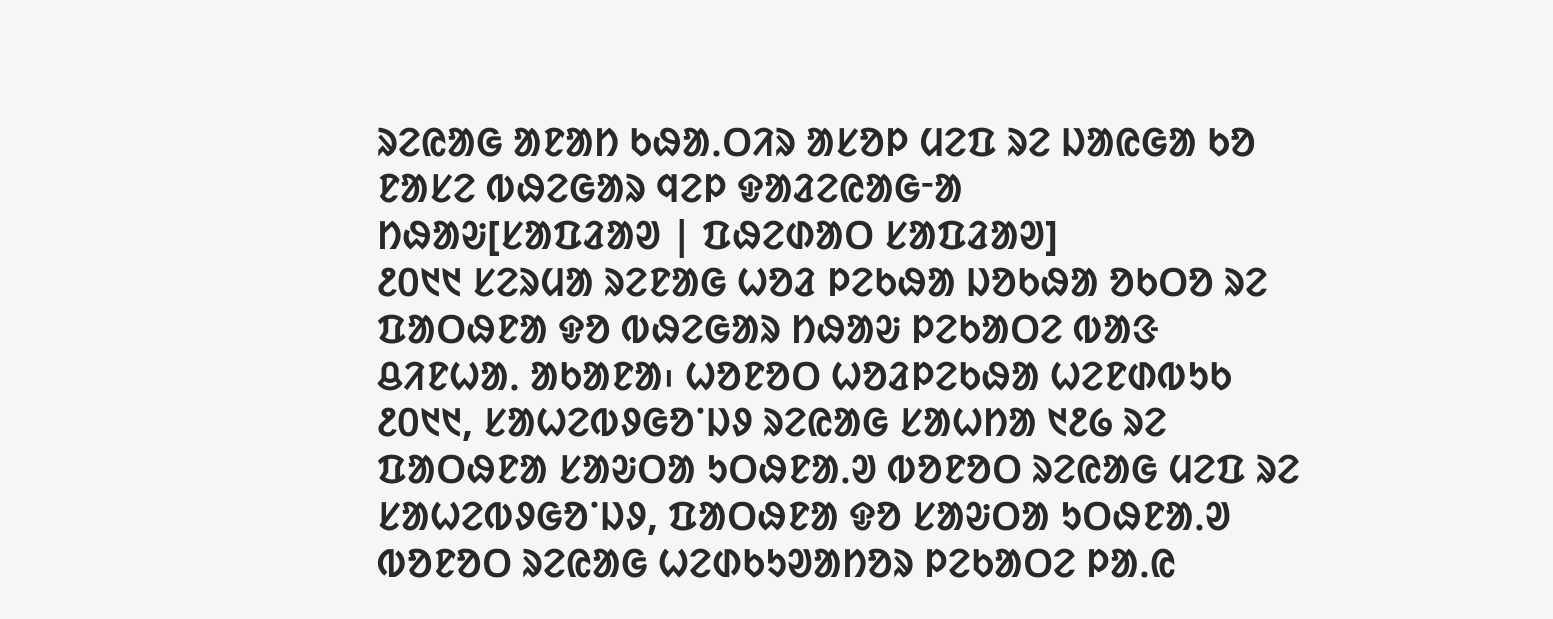ᱨᱮᱭᱟᱜ ᱟᱱᱟᱴ ᱠᱷᱟᱹᱛᱤᱨ ᱟᱥᱚᱞ ᱢᱮᱯ ᱨᱮ ᱡᱟᱭᱜᱟ ᱠᱚ ᱱᱟᱥᱮ ᱵᱷᱮᱜᱟᱨ ᱧᱮᱞ ᱫᱟᱲᱮᱭᱟᱜᱼᱟ
ᱴᱷᱟᱶ[ᱥᱟᱯᱲᱟᱣ | ᱯᱷᱮᱰᱟᱛ ᱥᱟᱯᱲᱟᱣ]
᱒᱐᱑᱑ ᱥᱮᱨᱢᱟ ᱨᱮᱱᱟᱜ ᱦᱚᱲ ᱞᱮᱠᱷᱟ ᱡᱚᱠᱷᱟ ᱚᱠᱛᱚ ᱨᱮ ᱯᱟᱛᱷᱱᱟ ᱫᱚ ᱵᱷᱮᱜᱟᱨ ᱴᱷᱟᱶ ᱞᱮᱠᱟᱛᱮ ᱵᱟᱝ ᱪᱤᱱᱦᱟᱹ ᱟᱠᱟᱱᱟ᱾ ᱦᱚᱱᱚᱛ ᱦᱚᱲᱞᱮᱠᱷᱟ ᱦᱮᱱᱰᱵᱩᱠ ᱒᱐᱑᱑, ᱥᱟᱦᱮᱵᱽᱜᱚᱸᱡᱽ ᱨᱮᱭᱟᱜ ᱥᱟᱦᱴᱟ ᱑᱒᱙ ᱨᱮ ᱯᱟᱛᱷᱱᱟ ᱥᱟᱶᱛᱟ ᱩᱛᱷᱱᱟᱹᱣ ᱵᱚᱱᱚᱛ ᱨᱮᱭᱟᱜ ᱢᱮᱯ ᱨᱮ ᱥᱟᱦᱮᱵᱽᱜᱚᱸᱡᱽ, ᱯᱟᱛᱷᱱᱟ ᱫᱚ ᱥᱟᱶᱛᱟ ᱩᱛᱷᱱᱟᱹᱣ ᱵᱚᱱᱚᱛ ᱨᱮᱭᱟᱜ ᱦᱮᱰᱠᱩᱣᱟᱴᱚᱨ ᱞᱮᱠᱟᱛᱮ ᱞᱟᱹᱭ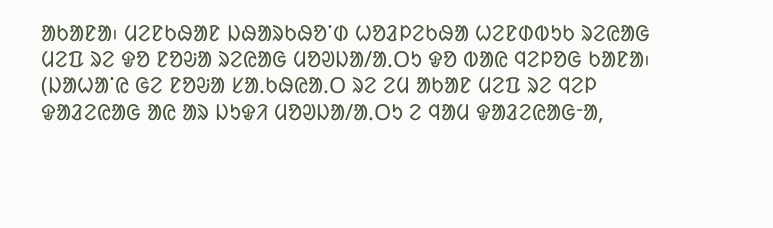ᱟᱠᱟᱱᱟ᱾ ᱢᱮᱱᱠᱷᱟᱱ ᱡᱷᱟᱨᱠᱷᱚᱸᱰ ᱦᱚᱲᱞᱮᱠᱷᱟ ᱦᱮᱱᱰᱵᱩᱠ ᱨᱮᱭᱟᱜ ᱢᱮᱯ ᱨᱮ ᱫᱚ ᱱᱚᱶᱟ ᱨᱮᱭᱟᱜ ᱢᱚᱣᱡᱟ/ᱟᱹᱛᱩ ᱫᱚ ᱵᱟᱭ ᱧᱮᱞᱚᱜ ᱠᱟᱱᱟ᱾ (ᱡᱟᱦᱟᱸᱭ ᱜᱮ ᱱᱚᱶᱟ ᱥᱟᱹᱠᱷᱭᱟᱹᱛ ᱨᱮ ᱮᱢ ᱟᱠᱟᱱ ᱢᱮᱯ ᱨᱮ ᱧᱮᱞ ᱫᱟᱲᱮᱭᱟᱜ ᱟᱭ ᱟᱨ ᱡᱩᱫᱤ ᱢᱚᱣᱡᱟ/ᱟᱹᱛᱩ ᱮ ᱧᱟᱢ ᱫᱟᱲᱮᱭᱟᱜᱼᱟ,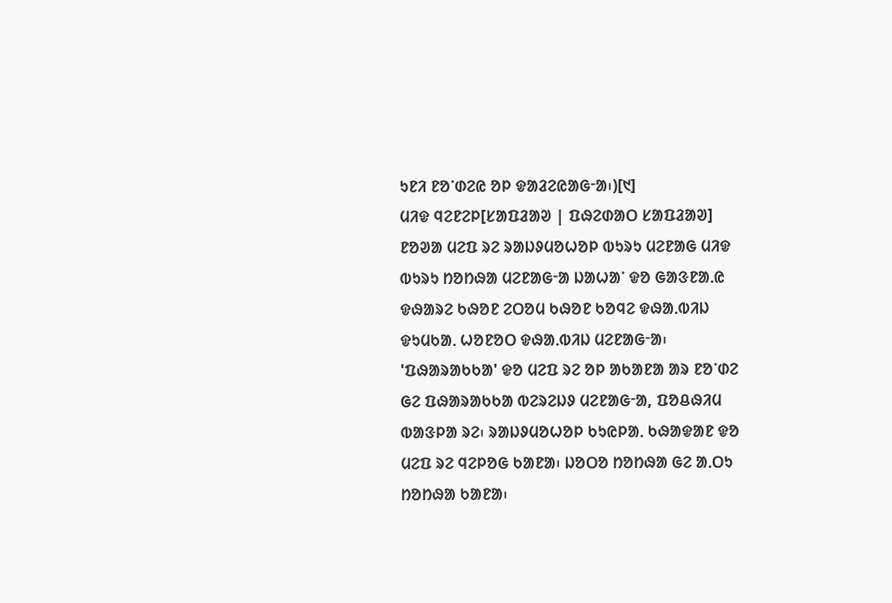ᱩᱱᱤ ᱱᱚᱸᱰᱮᱭ ᱚᱞ ᱫᱟᱲᱮᱭᱟᱜᱼᱟ᱾)[᱑]
ᱢᱤᱫ ᱧᱮᱱᱮᱞ[ᱥᱟᱯᱲᱟᱣ | ᱯᱷᱮᱰᱟᱛ ᱥᱟᱯᱲᱟᱣ]
ᱱᱚᱣᱟ ᱢᱮᱯ ᱨᱮ ᱨᱟᱡᱽᱢᱚᱦᱚᱞ ᱵᱩᱨᱩ ᱢᱮᱱᱟᱜ ᱢᱤᱫ ᱵᱩᱨᱩ ᱴᱚᱴᱷᱟ ᱢᱮᱱᱟᱜᱼᱟ ᱡᱟᱦᱟᱸ ᱫᱚ ᱜᱟᱝᱱᱟᱹᱭ ᱫᱷᱟᱨᱮ ᱠᱷᱚᱱ ᱮᱛᱚᱢ ᱠᱷᱚᱱ ᱠᱚᱧᱮ ᱫᱷᱟᱹᱵᱤᱡ ᱫᱩᱢᱠᱟᱹ ᱦᱚᱱᱚᱛ ᱫᱷᱟᱹᱵᱤᱡ ᱢᱮᱱᱟᱜᱼᱟ᱾ 'ᱯᱷᱟᱨᱟᱠᱠᱟ' ᱫᱚ ᱢᱮᱯ ᱨᱮ ᱚᱞ ᱟᱠᱟᱱᱟ ᱟᱨ ᱱᱚᱸᱰᱮ ᱜᱮ ᱯᱷᱟᱨᱟᱠᱠᱟ ᱵᱮᱨᱮᱡᱽ ᱢᱮᱱᱟᱜᱼᱟ, ᱯᱚᱪᱷᱤᱢ ᱵᱟᱝᱞᱟ ᱨᱮ᱾ ᱨᱟᱡᱽᱢᱚᱦᱚᱞ ᱠᱩᱭᱞᱟᱹ ᱠᱷᱟᱫᱟᱱ ᱫᱚ ᱢᱮᱯ ᱨᱮ ᱧᱮᱞᱚᱜ ᱠᱟᱱᱟ᱾ ᱡᱚᱛᱚ ᱴᱚᱴᱷᱟ ᱜᱮ ᱟᱹᱛᱩ ᱴᱚᱴᱷᱟ ᱠᱟᱱᱟ᱾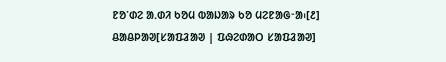ᱱᱚᱸᱰᱮ ᱟᱹᱰᱤ ᱠᱚᱢ ᱵᱟᱡᱟᱨ ᱠᱚ ᱢᱮᱱᱟᱜᱼᱟ᱾[᱒]
ᱪᱟᱪᱞᱟᱣ[ᱥᱟᱯᱲᱟᱣ | ᱯᱷᱮᱰᱟᱛ ᱥᱟᱯᱲᱟᱣ]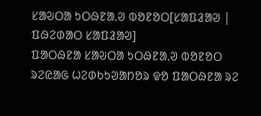ᱥᱟᱶᱛᱟ ᱩᱛᱷᱱᱟᱹᱣ ᱵᱚᱱᱚᱛ[ᱥᱟᱯᱲᱟᱣ | ᱯᱷᱮᱰᱟᱛ ᱥᱟᱯᱲᱟᱣ]
ᱯᱟᱛᱷᱱᱟ ᱥᱟᱶᱛᱟ ᱩᱛᱷᱱᱟᱹᱣ ᱵᱚᱱᱚᱛ ᱨᱮᱭᱟᱜ ᱦᱮᱰᱠᱩᱣᱟᱴᱚᱨ ᱫᱚ ᱯᱟᱛᱷᱱᱟ ᱨᱮ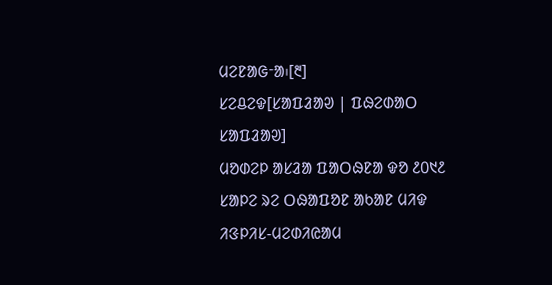ᱢᱮᱱᱟᱜᱼᱟ᱾[᱓]
ᱥᱮᱪᱮᱫ[ᱥᱟᱯᱲᱟᱣ | ᱯᱷᱮᱰᱟᱛ ᱥᱟᱯᱲᱟᱣ]
ᱢᱚᱰᱮᱞ ᱟᱥᱲᱟ ᱯᱟᱛᱷᱱᱟ ᱫᱚ ᱒᱐᱑᱒ ᱥᱟᱞᱮ ᱨᱮ ᱛᱷᱟᱯᱚᱱ ᱟᱠᱟᱱ ᱢᱤᱫ ᱤᱝᱞᱤᱥ-ᱢᱮᱰᱤᱭᱟᱢ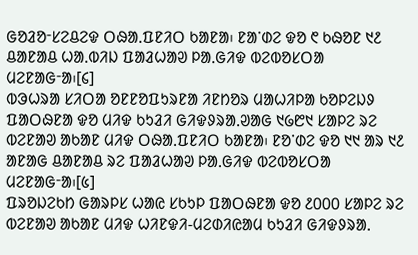ᱜᱚᱲᱚᱼᱥᱮᱪᱮᱫ ᱛᱷᱟᱹᱯᱱᱤᱛ ᱠᱟᱱᱟ᱾ ᱱᱟᱸᱰᱮ ᱫᱚ ᱖ ᱠᱷᱚᱱ ᱑᱒ ᱪᱟᱱᱟᱪ ᱦᱟᱹᱵᱤᱡ ᱯᱟᱲᱦᱟᱣ ᱞᱟᱹᱜᱤᱫ ᱵᱮᱵᱚᱥᱛᱟ ᱢᱮᱱᱟᱜᱼᱟ᱾[᱔]
ᱵᱳᱦᱨᱟ ᱥᱤᱛᱟ ᱚᱱᱱᱚᱯᱩᱨᱱᱟ ᱤᱱᱴᱚᱨ ᱢᱟᱦᱤᱞᱟ ᱠᱚᱞᱮᱡᱽ ᱯᱟᱛᱷᱱᱟ ᱫᱚ ᱢᱤᱫ ᱠᱩᱲᱤ ᱜᱤᱫᱽᱨᱟᱹᱣᱟᱜ ᱑᱙᱘᱑ ᱥᱟᱞᱮ ᱨᱮ ᱵᱮᱱᱟᱣ ᱟᱠᱟᱱ ᱢᱤᱫ ᱛᱷᱟᱹᱯᱱᱤᱛ ᱠᱟᱱᱟ᱾ ᱱᱚᱸᱰᱮ ᱫᱚ ᱑᱑ ᱟᱨ ᱑᱒ ᱟᱱᱟᱜ ᱪᱟᱱᱟᱪ ᱨᱮ ᱯᱟᱲᱦᱟᱣ ᱞᱟᱹᱜᱤᱫ ᱵᱮᱵᱚᱥᱛᱟ ᱢᱮᱱᱟᱜᱼᱟ᱾[᱕]
ᱯᱨᱚᱡᱮᱠᱴ ᱜᱟᱨᱞᱥ ᱦᱟᱭ ᱥᱠᱩᱞ ᱯᱟᱛᱷᱱᱟ ᱫᱚ ᱒᱐᱐᱐ ᱥᱟᱞᱮ ᱨᱮ ᱵᱮᱱᱟᱣ ᱟᱠᱟᱱ ᱢᱤᱫ ᱦᱤᱱᱫᱤ-ᱢᱮᱰᱤᱭᱟᱢ ᱠᱩᱲᱤ ᱜᱤᱫᱽᱨᱟᱹ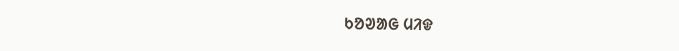ᱠᱚᱣᱟᱜ ᱢᱤᱫ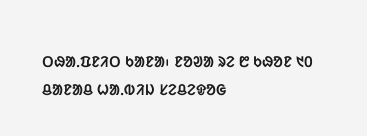ᱛᱷᱟᱹᱯᱱᱤᱛ ᱠᱟᱱᱟ᱾ ᱱᱚᱣᱟ ᱨᱮ ᱘ ᱠᱷᱚᱱ ᱑᱐ ᱪᱟᱱᱟᱪ ᱦᱟᱹᱵᱤᱡ ᱥᱮᱪᱮᱫᱚᱜ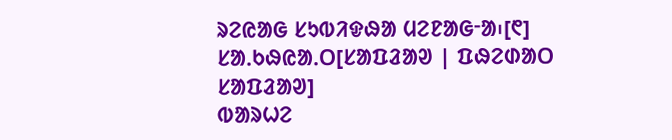ᱨᱮᱭᱟᱜ ᱥᱩᱵᱤᱫᱷᱟ ᱢᱮᱱᱟᱜᱼᱟ᱾[᱖]
ᱥᱟᱹᱠᱷᱭᱟᱹᱛ[ᱥᱟᱯᱲᱟᱣ | ᱯᱷᱮᱰᱟᱛ ᱥᱟᱯᱲᱟᱣ]
ᱵᱟᱨᱦᱮ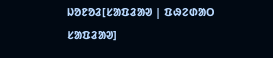ᱡᱚᱱᱚᱲ[ᱥᱟᱯᱲᱟᱣ | ᱯᱷᱮᱰᱟᱛ ᱥᱟᱯᱲᱟᱣ]